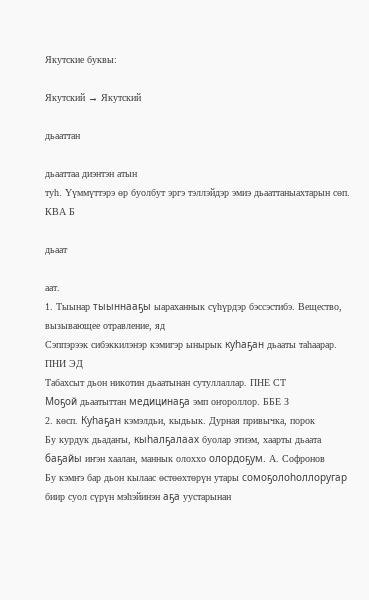Якутские буквы:

Якутский → Якутский

дьааттан

дьааттаа диэнтэн атын
туһ. Үүммүттэрэ өр буолбут эргэ тэллэйдэр эмиэ дьааттаныахтарын сөп. КВА Б

дьаат

аат.
1. Тыынар тыыннааҕы ыараханнык сүһүрдэр бэссэстибэ. Вещество, вызывающее отравление, яд
Сэппэрээк сибэккилэнэр кэмигэр ынырык куһаҕан дьааты таһаарар. ПНИ ЭД
Табахсыт дьон никотин дьаатынан сутуллаллар. ПНЕ СТ
Моҕой дьаатыттан медицинаҕа эмп оҥороллор. ББЕ З
2. көсп. Куһаҕан кэмэлдьи, кыдьык. Дурная привычка, порок
Бу курдук дьадаҥы, кыһалҕалаах буолар этиэм, хаарты дьаата баҕайы иҥэн хаалан, маннык олоххо олордоҕум. А. Софронов
Бу кэмҥэ бар дьон кылаас өстөөхтөрүн утары сомоҕолоһоллоругар биир суол сүрүн мэһэйинэн аҕа уустарынан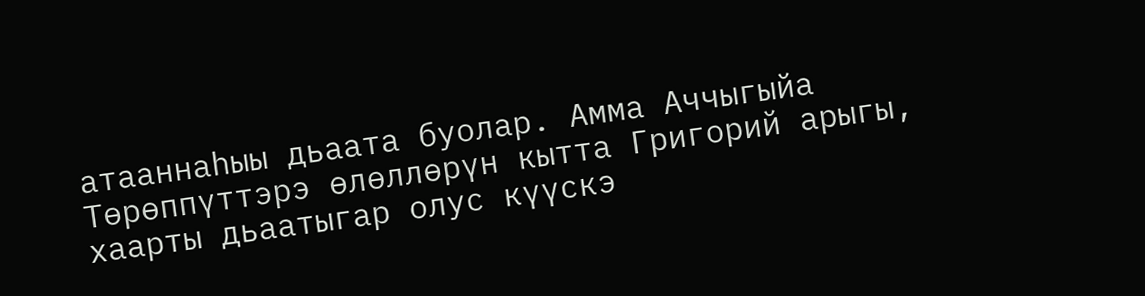атааннаһыы дьаата буолар. Амма Аччыгыйа
Төрөппүттэрэ өлөллөрүн кытта Григорий арыгы, хаарты дьаатыгар олус күүскэ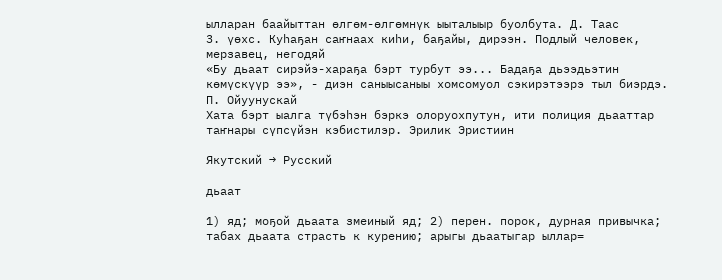ылларан баайыттан өлгөм-өлгөмнүк ыыталыыр буолбута. Д. Таас
3. үөхс. Куһаҕан саҥнаах киһи, баҕайы, дирээн. Подлый человек, мерзавец, негодяй
«Бу дьаат сирэйэ-хараҕа бэрт турбут ээ... Бадаҕа дьээдьэтин көмүскүүр ээ», - диэн саныысаныы хомсомуол сэкирэтээрэ тыл биэрдэ. П. Ойуунускай
Хата бэрт ыалга түбэһэн бэркэ олоруохпутун, ити полиция дьааттар таҥнары сүпсүйэн кэбистилэр. Эрилик Эристиин

Якутский → Русский

дьаат

1) яд; моҕой дьаата змеиный яд; 2) перен. порок, дурная привычка; табах дьаата страсть к курению; арыгы дьаатыгар ыллар=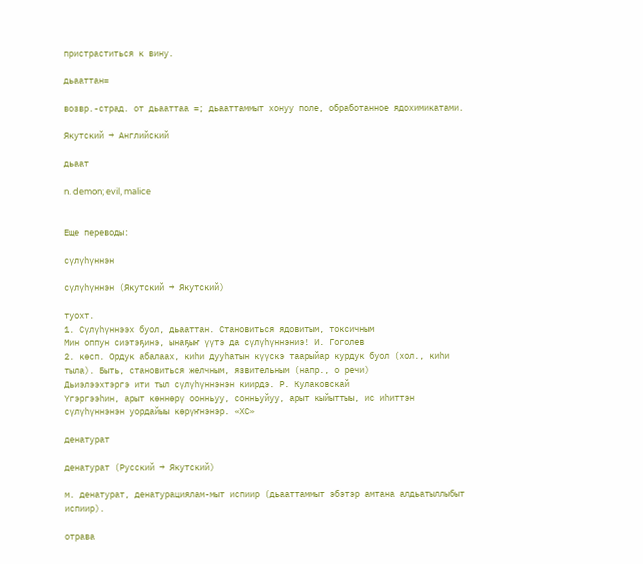пристраститься к вину.

дьааттан=

возвр.-страд. от дьааттаа =; дьааттаммыт хонуу поле, обработанное ядохимикатами.

Якутский → Английский

дьаат

n. demon; evil, malice


Еще переводы:

сүлүһүннэн

сүлүһүннэн (Якутский → Якутский)

туохт.
1. Сүлүһүннээх буол, дьааттан. Становиться ядовитым, токсичным
Мин оппун сиэтэҕинэ, ынаҕыҥ үүтэ да сүлүһүннэниэ! И. Гоголев
2. көсп. Ордук абалаах, киһи дууһатын күүскэ таарыйар курдук буол (хол., киһи тыла). Быть, становиться желчным, язвительным (напр., о речи)
Дьиэлээхтэргэ ити тыл сүлүһүннэнэн киирдэ. Р. Кулаковскай
Үгэргээһин, арыт көннөрү оонньуу, сонньуйуу, арыт кыйыттыы, ис иһиттэн сүлүһүннэнэн уордайыы көрүҥнэнэр. «ХС»

денатурат

денатурат (Русский → Якутский)

м. денатурат, денатурациялам-мыт испиир (дьааттаммыт эбэтэр амтана алдьатыллыбыт испиир).

отрава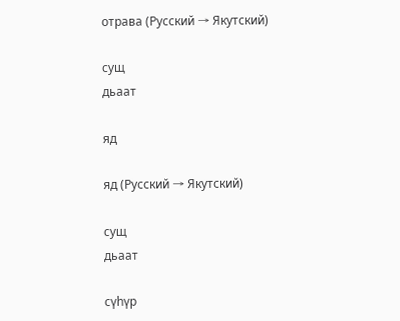отрава (Русский → Якутский)

сущ
дьаат

яд

яд (Русский → Якутский)

сущ
дьаат

сүһүр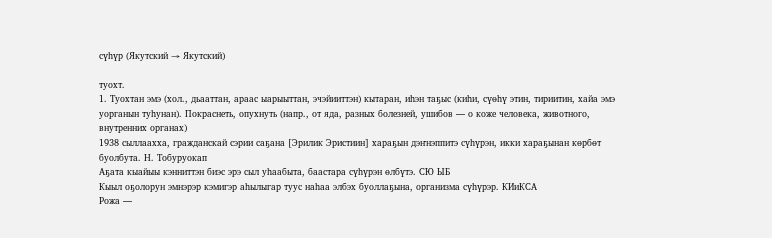сүһүр (Якутский → Якутский)

туохт.
1. Туохтан эмэ (хол., дьааттан, араас ыарыыттан, эчэйииттэн) кытаран, иһэн таҕыс (киһи, сүөһү этин, тириитин, хайа эмэ уорганын туһунан). Покраснеть, опухнуть (напр., от яда, разных болезней, ушибов — о коже человека, животного, внутренних органах)
1938 сыллаахха, гражданскай сэрии саҕана [Эрилик Эристиин] хараҕын дэҥнэппитэ сүһүрэн, икки хараҕынан көрбөт буолбута. Н. Тобуруокап
Аҕата кыайыы кэнниттэн биэс эрэ сыл уһаабыта, баастара сүһүрэн өлбүтэ. СЮ ЫБ
Кыыл оҕолорун эмнэрэр кэмигэр аһылыгар туус наһаа элбэх буоллаҕына, организма сүһүрэр. КИиКСА
Рожа —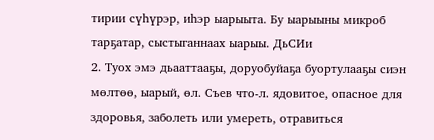тирии сүһүрэр, иһэр ыарыыта. Бу ыарыыны микроб тарҕатар, сыстыганнаах ыарыы. ДьСИи
2. Туох эмэ дьааттааҕы, доруобуйаҕа буортулааҕы сиэн мөлтөө, ыарый, өл. Съев что-л. ядовитое, опасное для здоровья, заболеть или умереть, отравиться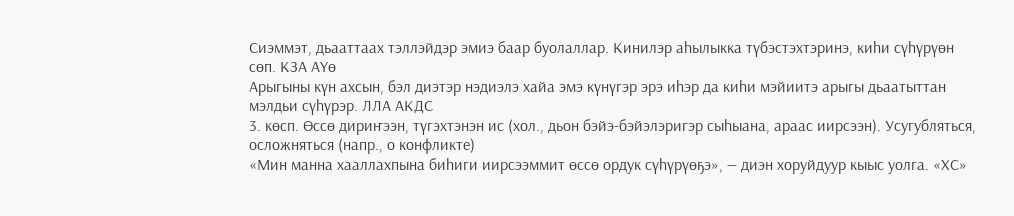Сиэммэт, дьааттаах тэллэйдэр эмиэ баар буолаллар. Кинилэр аһылыкка түбэстэхтэринэ, киһи сүһүрүөн сөп. КЗА АҮө
Арыгыны күн ахсын, бэл диэтэр нэдиэлэ хайа эмэ күнүгэр эрэ иһэр да киһи мэйиитэ арыгы дьаатыттан мэлдьи сүһүрэр. ЛЛА АКДС
3. көсп. Өссө дириҥээн, түгэхтэнэн ис (хол., дьон бэйэ-бэйэлэригэр сыһыана, араас иирсээн). Усугубляться, осложняться (напр., о конфликте)
«Мин манна хааллахпына биһиги иирсээммит өссө ордук сүһүрүөҕэ», — диэн хоруйдуур кыыс уолга. «ХС»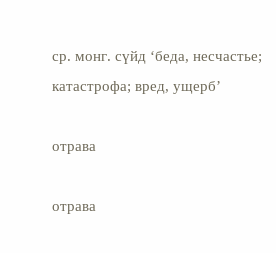ср. монг. сүйд ‘беда, несчастье; катастрофа; вред, ущерб’

отрава

отрава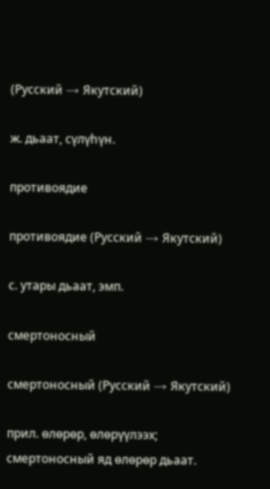(Русский → Якутский)

ж. дьаат, сүлүһүн.

противоядие

противоядие (Русский → Якутский)

с. утары дьаат, эмп.

смертоносный

смертоносный (Русский → Якутский)

прил. өлөрөр, өлөрүүлээх; смертоносный яд өлөрөр дьаат.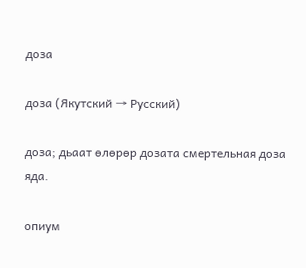доза

доза (Якутский → Русский)

доза; дьаат өлөрөр дозата смертельная доза яда.

опиум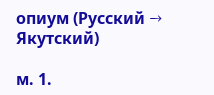опиум (Русский → Якутский)

м. 1.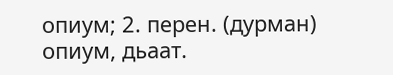опиум; 2. перен. (дурман) опиум, дьаат.